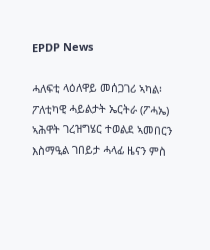EPDP News

ሓለፍቲ ላዕለዋይ መሰጋገሪ ኣካል፡ ፖለቲካዊ ሓይልታት ኤርትራ (ፖሓኤ) ኣሕዋት ገረዝግሄር ተወልደ ኣመበርን እስማዒል ገበይታ ሓላፊ ዜናን ምስ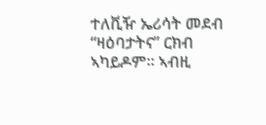ተለቪዥ ኤሪሳት መደብ “ዛዕባታትና” ርክብ ኣካይዶም። ኣብዚ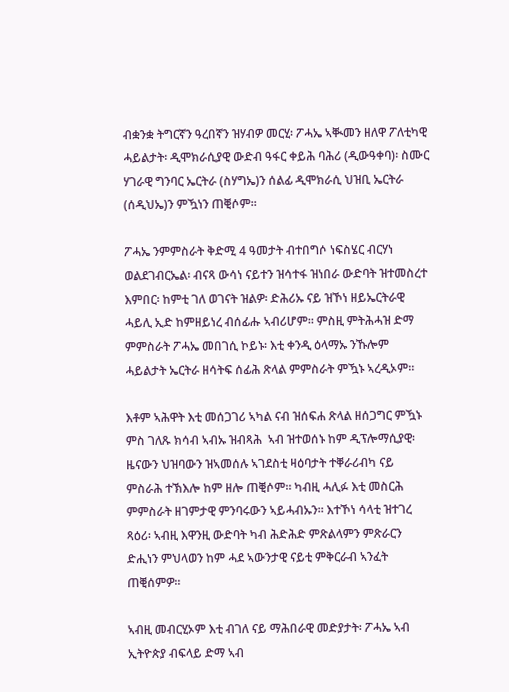ብቋንቋ ትግርኛን ዓረበኛን ዝሃብዎ መርሂ፡ ፖሓኤ ኣቚመን ዘለዋ ፖለቲካዊ ሓይልታት፡ ዲሞክራሲያዊ ውድብ ዓፋር ቀይሕ ባሕሪ (ዲውዓቀባ)፡ ስሙር ሃገራዊ ግንባር ኤርትራ (ስሃግኤ)ን ሰልፊ ዲሞክራሲ ህዝቢ ኤርትራ (ሰዲህኤ)ን ምዃነን ጠቒሶም።

ፖሓኤ ንምምስራት ቅድሚ 4 ዓመታት ብተበግሶ ነፍስሄር ብርሃነ ወልደገብርኤል፡ ብናጻ ውሳነ ናይተን ዝሳተፋ ዝነበራ ውድባት ዝተመስረተ እምበር፡ ከምቲ ገለ ወገናት ዝልዎ፡ ድሕሪኡ ናይ ዝኾነ ዘይኤርትራዊ ሓይሊ ኢድ ከምዘይነረ ብሰፊሑ ኣብሪሆም። ምስዚ ምትሕሓዝ ድማ ምምስራት ፖሓኤ መበገሲ ኮይኑ፡ እቲ ቀንዲ ዕላማኡ ንኹሎም ሓይልታት ኤርትራ ዘሳትፍ ሰፊሕ ጽላል ምምስራት ምዃኑ ኣረዲኦም።

እቶም ኣሕዋት እቲ መሰጋገሪ ኣካል ናብ ዝሰፍሐ ጽላል ዘሰጋግር ምዃኑ ምስ ገለጹ ክሳብ ኣብኡ ዝብጻሕ  ኣብ ዝተወሰኑ ከም ዲፕሎማሲያዊ፡ ዜናውን ህዝባውን ዝኣመሰሉ ኣገደስቲ ዛዕባታት ተቐራሪብካ ናይ ምስራሕ ተኽእሎ ከም ዘሎ ጠቒሶም። ካብዚ ሓሊፉ እቲ መስርሕ ምምስራት ዘገምታዊ ምንባሩውን ኣይሓብኡን። እተኾነ ሳላቲ ዝተገረ ጻዕሪ፡ ኣብዚ እዋንዚ ውድባት ካብ ሕድሕድ ምጽልላምን ምጽራርን ድሒነን ምህላወን ከም ሓደ ኣውንታዊ ናይቲ ምቅርራብ ኣንፈት ጠቒሰምዎ።

ኣብዚ መብርሂኦም እቲ ብገለ ናይ ማሕበራዊ መድያታት፡ ፖሓኤ ኣብ ኢትዮጵያ ብፍላይ ድማ ኣብ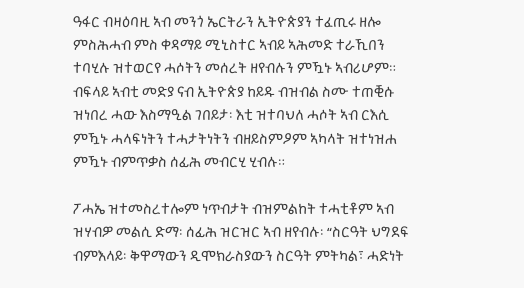ዓፋር ብዛዕባዚ ኣብ መንጎ ኤርትራን ኢትዮጵያን ተፈጢሩ ዘሎ ምስሕሓብ ምስ ቀዳማይ ሚኒስተር ኣብይ ኣሕመድ ተራኺበን ተባሂሉ ዝተወርየ ሓሶትን መሰረት ዘየብሉን ምዃኑ ኣብሪሆም። ብፍላይ ኣብቲ መድያ ናብ ኢትዮጵያ ከይዱ ብዝብል ስሙ ተጠቒሱ ዝነበረ ሓው እስማዒል ገበይታ፡ እቲ ዝተባህለ ሓሶት ኣብ ርእሲ ምዃኑ ሓላፍነትን ተሓታትነትን ብዘይስምዖም ኣካላት ዝተነዝሐ ምዃኑ ብምጥቃስ ሰፊሕ መብርሂ ሂብሉ።

ፖሓኤ ዝተመስረተሎም ነጥብታት ብዝምልከት ተሓቲቶም ኣብ ዝሃብዎ መልሲ ድማ፡ ሰፊሕ ዝርዝር ኣብ ዘየብሉ፡ “ስርዓት ህግደፍ ብምእላይ፡ ቅዋማውን ዲሞክራስያውን ስርዓት ምትካል፣ ሓድነት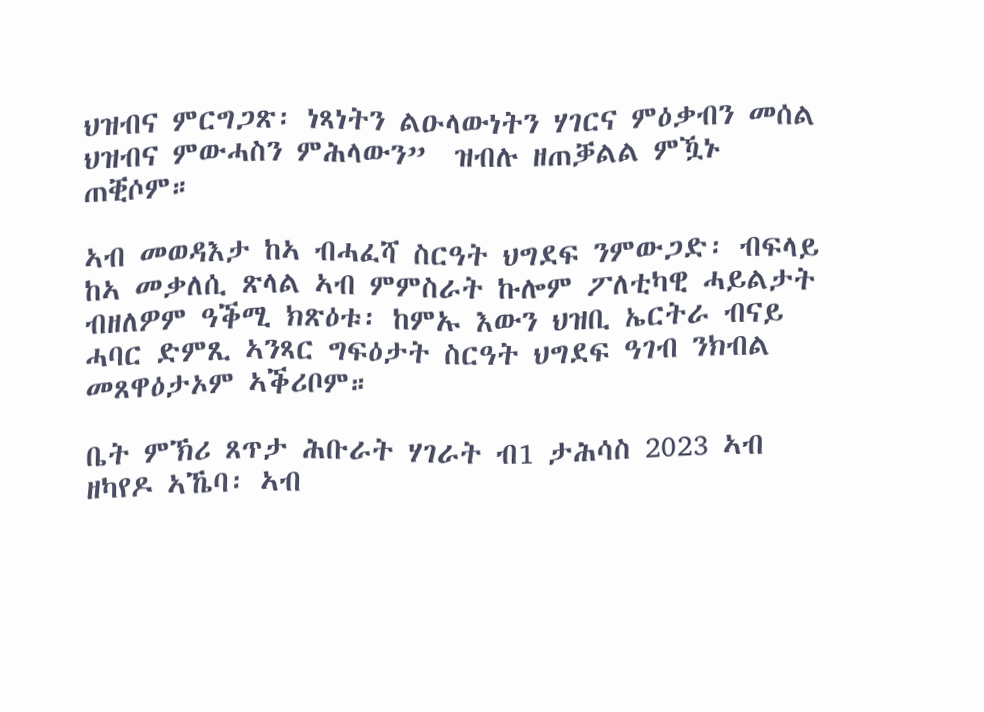ህዝብና ምርግጋጽ፡ ነጻነትን ልዑላውነትን ሃገርና ምዕቃብን መሰል ህዝብና ምውሓስን ምሕላውን”  ዝብሉ ዘጠቓልል ምዃኑ ጠቒሶም።

ኣብ መወዳእታ ከኣ ብሓፈሻ ስርዓት ህግደፍ ንምውጋድ፡ ብፍላይ ከኣ መቃለሲ ጽላል ኣብ ምምስራት ኩሎም ፖለቲካዊ ሓይልታት ብዘለዎም ዓቕሚ ክጽዕቱ፡ ከምኡ እውን ህዝቢ ኤርትራ ብናይ ሓባር ድምጺ ኣንጻር ግፍዕታት ስርዓት ህግደፍ ዓገብ ንክብል መጸዋዕታኦም ኣቕሪቦም።

ቤት ምኽሪ ጸጥታ ሕቡራት ሃገራት ብ1 ታሕሳስ 2023 ኣብ ዘካየዶ ኣኼባ፡ ኣብ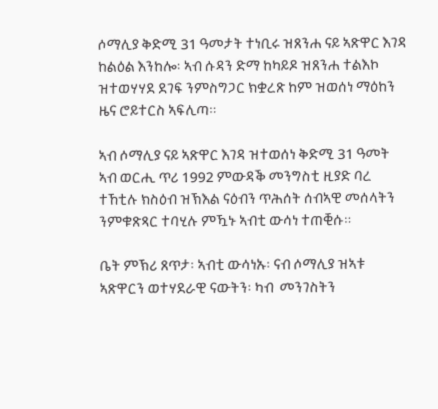ሶማሊያ ቅድሚ 31 ዓመታት ተነቢሩ ዝጸንሐ ናይ ኣጽዋር እገዳ ከልዕል እንከሎ፡ ኣብ ሱዳን ድማ ከካይዶ ዝጸንሐ ተልእኮ ዝተወሃሃደ ደገፍ ንምስግጋር ክቋረጽ ከም ዝወሰነ ማዕከን ዜና ሮይተርስ ኣፍሊጣ።

ኣብ ሶማሊያ ናይ ኣጽዋር እገዳ ዝተወሰነ ቅድሚ 31 ዓመት ኣብ ወርሒ ጥሪ 1992 ምውዳቕ መንግስቲ ዚያድ ባረ ተኸቲሉ ክስዕብ ዝኽእል ናዕብን ጥሕሰት ሰብኣዊ መሰላትን ንምቁጽጻር ተባሂሉ ምዃኑ ኣብቲ ውሳነ ተጠቒሱ።

ቤት ምኽሪ ጸጥታ፡ ኣብቲ ውሳነኡ፡ ናብ ሶማሊያ ዝኣቱ ኣጽዋርን ወተሃደራዊ ናውትን፡ ካብ  መንገስትን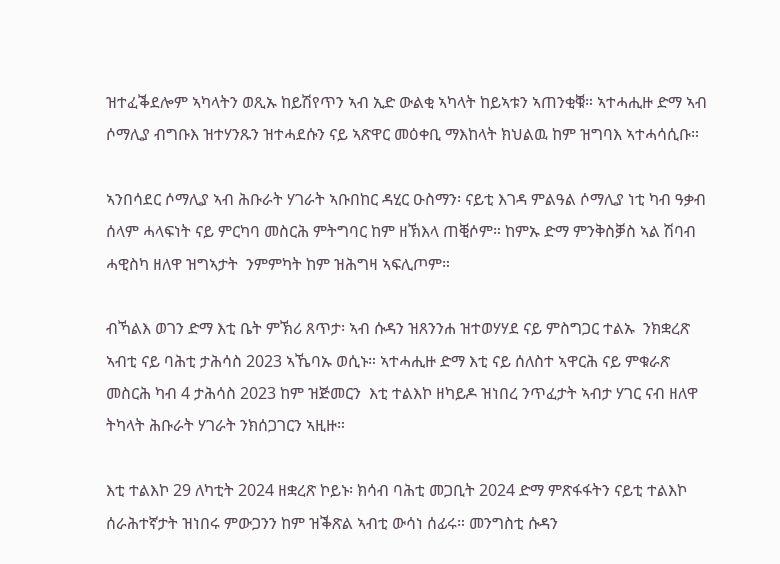ዝተፈቕደሎም ኣካላትን ወጺኡ ከይሽየጥን ኣብ ኢድ ውልቂ ኣካላት ከይኣቱን ኣጠንቂቑ። ኣተሓሒዙ ድማ ኣብ ሶማሊያ ብግቡእ ዝተሃንጹን ዝተሓደሱን ናይ ኣጽዋር መዕቀቢ ማእከላት ክህልዉ ከም ዝግባእ ኣተሓሳሲቡ።

ኣንበሳደር ሶማሊያ ኣብ ሕቡራት ሃገራት ኣቡበከር ዳሂር ዑስማን፡ ናይቲ እገዳ ምልዓል ሶማሊያ ነቲ ካብ ዓቃብ ሰላም ሓላፍነት ናይ ምርካባ መስርሕ ምትግባር ከም ዘኽእላ ጠቒሶም። ከምኡ ድማ ምንቅስቓስ ኣል ሽባብ ሓዊስካ ዘለዋ ዝግኣታት  ንምምካት ከም ዝሕግዛ ኣፍሊጦም።

ብኻልእ ወገን ድማ እቲ ቤት ምኽሪ ጸጥታ፡ ኣብ ሱዳን ዝጸንንሐ ዝተወሃሃደ ናይ ምስግጋር ተልኡ  ንክቋረጽ ኣብቲ ናይ ባሕቲ ታሕሳስ 2023 ኣኼባኡ ወሲኑ። ኣተሓሒዙ ድማ እቲ ናይ ሰለስተ ኣዋርሕ ናይ ምቁራጽ መስርሕ ካብ 4 ታሕሳስ 2023 ከም ዝጅመርን  እቲ ተልእኮ ዘካይዶ ዝነበረ ንጥፈታት ኣብታ ሃገር ናብ ዘለዋ ትካላት ሕቡራት ሃገራት ንክሰጋገርን ኣዚዙ።

እቲ ተልእኮ 29 ለካቲት 2024 ዘቋረጽ ኮይኑ፡ ክሳብ ባሕቲ መጋቢት 2024 ድማ ምጽፋፋትን ናይቲ ተልእኮ ሰራሕተኛታት ዝነበሩ ምውጋንን ከም ዝቕጽል ኣብቲ ውሳነ ሰፊሩ። መንግስቲ ሱዳን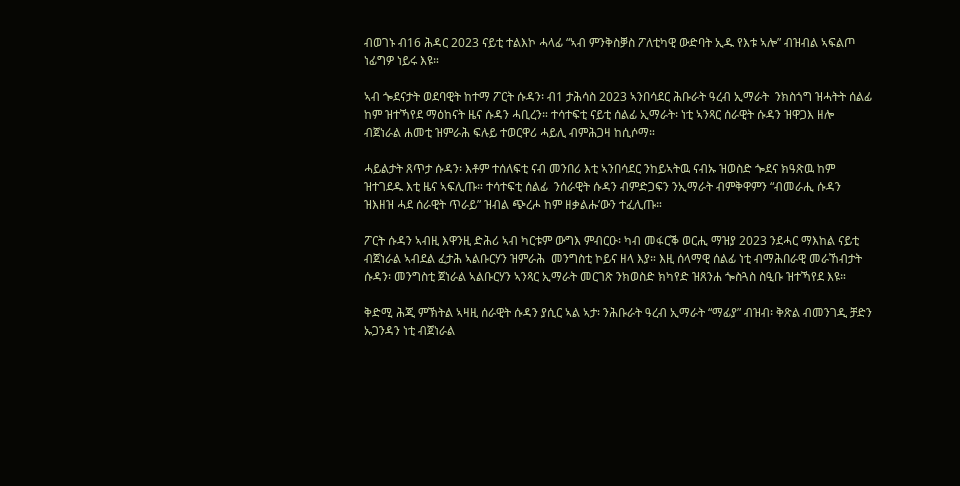ብወገኑ ብ16 ሕዳር 2023 ናይቲ ተልእኮ ሓላፊ “ኣብ ምንቅስቓስ ፖለቲካዊ ውድባት ኢዱ የእቱ ኣሎ” ብዝብል ኣፍልጦ ነፊግዎ ነይሩ እዩ።

ኣብ ጐደናታት ወደባዊት ከተማ ፖርት ሱዳን፡ ብ1 ታሕሳስ 2023 ኣንበሳደር ሕቡራት ዓረብ ኢማራት  ንክስጎግ ዝሓትት ሰልፊ ከም ዝተኻየደ ማዕከናት ዜና ሱዳን ሓቢረን። ተሳተፍቲ ናይቲ ሰልፊ ኢማራት፡ ነቲ ኣንጻር ሰራዊት ሱዳን ዝዋጋእ ዘሎ ብጀነራል ሐመቲ ዝምራሕ ፍሉይ ተወርዋሪ ሓይሊ ብምሕጋዛ ከሲሶማ።

ሓይልታት ጸጥታ ሱዳን፡ እቶም ተሰለፍቲ ናብ መንበሪ እቲ ኣንበሳደር ንከይኣትዉ ናብኡ ዝወስድ ጐደና ክዓጽዉ ከም ዝተገደዱ እቲ ዜና ኣፍሊጡ። ተሳተፍቲ ሰልፊ  ንሰራዊት ሱዳን ብምድጋፍን ንኢማራት ብምቅዋምን “ብመራሒ ሱዳን ዝእዘዝ ሓደ ሰራዊት ጥራይ” ዝብል ጭረሖ ከም ዘቃልሑ’ውን ተፈሊጡ።

ፖርት ሱዳን ኣብዚ እዋንዚ ድሕሪ ኣብ ካርቱም ውግእ ምብርዑ፡ ካብ መፋርቕ ወርሒ ማዝያ 2023 ንደሓር ማእከል ናይቲ ብጀነራል ኣብደል ፈታሕ ኣልቡርሃን ዝምራሕ  መንግስቲ ኮይና ዘላ እያ። እዚ ሰላማዊ ሰልፊ ነቲ ብማሕበራዊ መራኸብታት ሱዳን፡ መንግስቲ ጀነራል ኣልቡርሃን ኣንጻር ኢማራት መርገጽ ንክወስድ ክካየድ ዝጸንሐ ጐስጓስ ስዒቡ ዝተኻየደ እዩ።

ቅድሚ ሕጂ ምኽትል ኣዛዚ ሰራዊት ሱዳን ያሲር ኣል ኣታ፡ ንሕቡራት ዓረብ ኢማራት “ማፊያ” ብዝብ፡ ቅጽል ብመንገዲ ቻድን ኡጋንዳን ነቲ ብጀነራል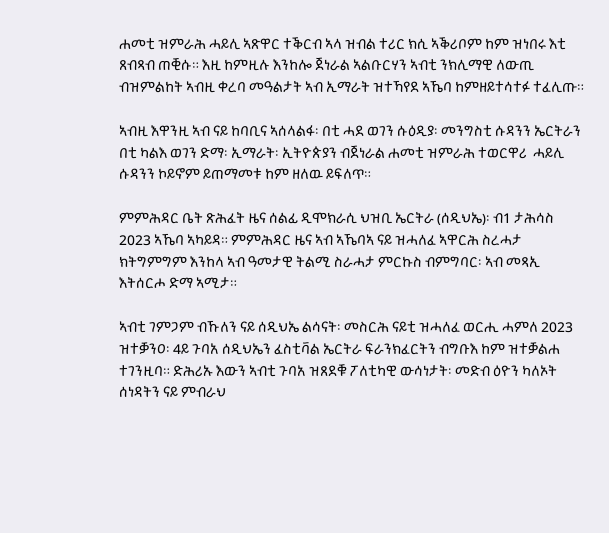ሐመቲ ዝምራሕ ሓይሊ ኣጽዋር ተቕርብ ኣላ ዝብል ተሪር ክሲ ኣቕሪቦም ከም ዝነበሩ እቲ ጸብጻብ ጠቒሱ። እዚ ከምዚሉ እንከሎ ጀነራል ኣልቡርሃን ኣብቲ ንክሊማዊ ለውጢ ብዝምልከት ኣብዚ ቀረባ መዓልታት ኣብ ኢማራት ዝተኻየደ ኣኼባ ከምዘይተሳተፉ ተፈሊጡ።

ኣብዚ እዋንዚ ኣብ ናይ ከባቢና ኣሰላልፋ፡ በቲ ሓደ ወገን ሱዕዲያ፡ መንግስቲ ሱዳንን ኤርትራን በቲ ካልእ ወገን ድማ፡ ኢማራት፡ ኢትዮጵያን ብጀነራል ሐመቲ ዝምራሕ ተወርዋሪ  ሓይሊ ሱዳንን ኮይኖም ይጠማመቱ ከም ዘለዉ ይፍለጥ።

ምምሕዳር ቤት ጽሕፈት ዜና ሰልፊ ዲሞክራሲ ህዝቢ ኤርትራ (ሰዲህኤ)፡ ብ1 ታሕሳስ 2023 ኣኼባ ኣካይዳ። ምምሕዳር ዜና ኣብ ኣኼባኣ ናይ ዝሓለፈ ኣዋርሕ ስረሓታ ክትግምግም እንከላ ኣብ ዓመታዊ ትልሚ ስራሓታ ምርኩስ ብምግባር፡ ኣብ መጻኢ እትሰርሖ ድማ ኣሚታ።

ኣብቲ ገምጋም ብኹለን ናይ ሰዲህኤ ልሳናት፡ መስርሕ ናይቲ ዝሓለፈ ወርሒ ሓምለ 2023 ዝተቓንዐ፡ 4ይ ጉባአ ሰዲህኤን ፈስቲቫል ኤርትራ ፍራንክፈርትን ብግቡእ ከም ዝተቓልሐ ተገንዚባ። ድሕሪኡ እውን ኣብቲ ጉባአ ዝጸደቑ ፖለቲካዊ ውሳነታት፡ መድብ ዕዮን ካለኦት ሰነዳትን ናይ ምብራህ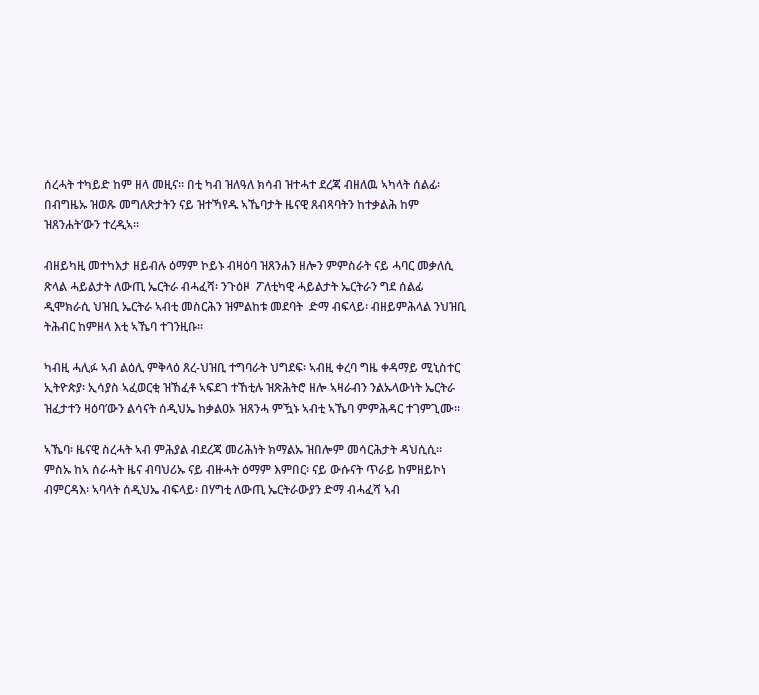ሰረሓት ተካይድ ከም ዘላ መዚና። በቲ ካብ ዝለዓለ ክሳብ ዝተሓተ ደረጃ ብዘለዉ ኣካላት ሰልፊ፡ በብግዜኡ ዝወጹ መግለጽታትን ናይ ዝተኻየዱ ኣኼባታት ዜናዊ ጸብጻባትን ከተቃልሕ ከም ዝጸንሐት’ውን ተረዲኣ።

ብዘይካዚ መተካእታ ዘይብሉ ዕማም ኮይኑ ብዛዕባ ዝጸንሐን ዘሎን ምምስራት ናይ ሓባር መቃለሲ ጽላል ሓይልታት ለውጢ ኤርትራ ብሓፈሻ፡ ንጉዕዞ  ፖለቲካዊ ሓይልታት ኤርትራን ግደ ሰልፊ ዲሞክራሲ ህዝቢ ኤርትራ ኣብቲ መስርሕን ዝምልከቱ መደባት  ድማ ብፍላይ፡ ብዘይምሕላል ንህዝቢ ትሕብር ከምዘላ እቲ ኣኼባ ተገንዚቡ።

ካብዚ ሓሊፉ ኣብ ልዕሊ ምቅላዕ ጸረ-ህዝቢ ተግባራት ህግደፍ፡ ኣብዚ ቀረባ ግዜ ቀዳማይ ሚኒስተር ኢትዮጵያ፡ ኢሳያስ ኣፈወርቂ ዝኸፈቶ ኣፍደገ ተኸቲሉ ዝጽሕትሮ ዘሎ ኣዛራብን ንልኡላውነት ኤርትራ ዝፈታተን ዛዕባ’ውን ልሳናት ሰዲህኤ ከቃልዐኦ ዝጸንሓ ምዃኑ ኣብቲ ኣኼባ ምምሕዳር ተገምጊሙ።

ኣኼባ፡ ዜናዊ ስረሓት ኣብ ምሕያል ብደረጃ መሪሕነት ክማልኡ ዝበሎም መሳርሕታት ዳህሲሲ። ምስኡ ከኣ ሰራሓት ዜና ብባህሪኡ ናይ ብዙሓት ዕማም እምበር፡ ናይ ውሱናት ጥራይ ከምዘይኮነ ብምርዳእ፡ ኣባላት ሰዲህኤ ብፍላይ፡ በሃግቲ ለውጢ ኤርትራውያን ድማ ብሓፈሻ ኣብ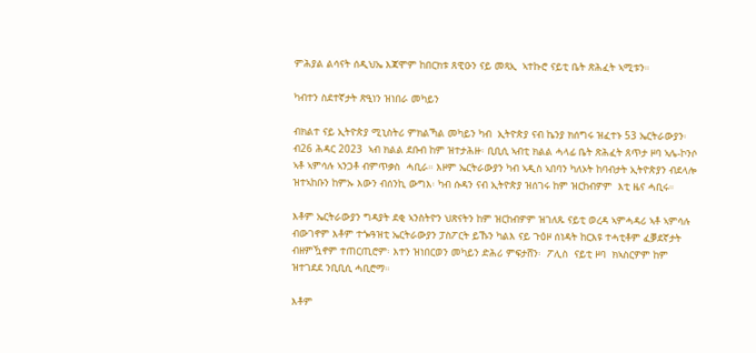ምሕያል ልሳናት ሰዲህኤ እጃሞም ከበርክቱ ጸዊዑን ናይ መጻኢ  ኣተኩሮ ናይቲ ቤት ጽሕፈት ኣሚቱን።

ካብተን ስደተኛታት ጽዒነን ዝነበራ መካይን

ብክልተ ናይ ኢትዮጵያ ሚኒስትሪ ምክልኻል መካይን ካብ  ኢትዮጵያ ናብ ኬንያ ክሰግሩ ዝፈተኑ 53 ኤርትራውያን፡ ብ26 ሕዳር 2023  ኣብ ክልል ደቡብ ከም ዝተታሕዙ፡ ቢቢሲ ኣብቲ ክልል ሓላፊ ቤት ጽሕፈት ጸጥታ ዞባ ኣሌ-ኮንሶ ኣቶ ኣምሳሉ ኣንጋቶ ብምጥቃስ  ሓቢራ። እዞም ኤርትራውያን ካብ ኣዲስ ኣበባን ካለኦት ከባብታት ኢትዮጵያን ብደላሎ ዝተኣከቡን ከምኡ እውን ብሰንኪ ውግእ፡ ካብ ሱዳን ናብ ኢትዮጵያ ዝሰገሩ ከም ዝርከብዎም  እቲ ዜና ሓቢሩ።

እቶም ኤርትራውያን ግዳያት ደቂ ኣንስትዮን ህጽናትን ከም ዝርከብዎም ዝገለጹ ናይቲ ወረዳ ኣምሓዳሪ ኣቶ ኣምሳሉ ብውገኖም እቶም ተጐዓዝቲ ኤርትራውያን ፓስፖርት ይኹን ካልእ ናይ ጉዕዞ ሰነዳት ከርእዩ ተሓቲቶም ፈቓደኛታት ብዘምዃኖም ተጠርጢሮም፡ እተን ዝነበርወን መካይን ድሕሪ ምፍታሸን፡  ፖሊስ  ናይቲ ዞባ  ክኣስርዎም ከም ዝተገደደ ንቢቢሲ ሓቢሮማ።

እቶም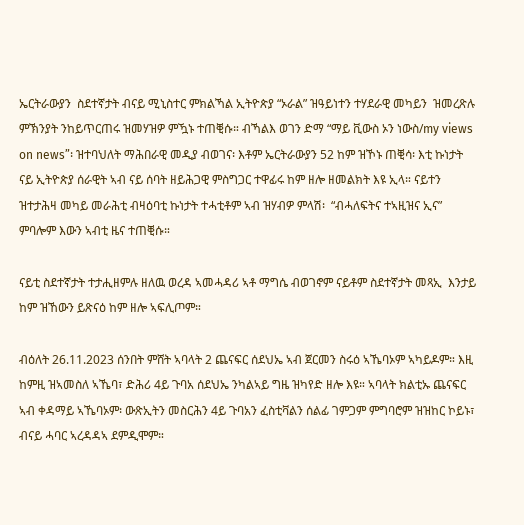ኤርትራውያን  ስደተኛታት ብናይ ሚኒስተር ምክልኻል ኢትዮጵያ “ኦራል” ዝዓይነተን ተሃደራዊ መካይን  ዝመረጽሉ ምኽንያት ንከይጥርጠሩ ዝመሃዝዎ ምዃኑ ተጠቒሱ። ብኻልእ ወገን ድማ “ማይ ቪውስ ኦን ነውስ/my views on news”፡ ዝተባህለት ማሕበራዊ መዲያ ብወገና፡ እቶም ኤርትራውያን 52 ከም ዝኾኑ ጠቒሳ፡ እቲ ኩነታት ናይ ኢትዮጵያ ሰራዊት ኣብ ናይ ሰባት ዘይሕጋዊ ምስግጋር ተዋፊሩ ከም ዘሎ ዘመልክት እዩ ኢላ። ናይተን ዝተታሕዛ መካይ መራሕቲ ብዛዕባቲ ኩነታት ተሓቲቶም ኣብ ዝሃብዎ ምላሽ፡  “ብሓለፍትና ተኣዚዝና ኢና” ምባሎም እውን ኣብቲ ዜና ተጠቒሱ።

ናይቲ ስደተኛታት ተታሒዘምሉ ዘለዉ ወረዳ ኣመሓዳሪ ኣቶ ማግሴ ብወገኖም ናይቶም ስደተኛታት መጻኢ  እንታይ ከም ዝኸውን ይጽናዕ ከም ዘሎ ኣፍሊጦም።

ብዕለት 26.11.2023 ሰንበት ምሸት ኣባላት 2 ጨናፍር ሰደህኤ ኣብ ጀርመን ስሩዕ ኣኼባኦም ኣካይዶም። እዚ ከምዚ ዝኣመስለ ኣኼባ፣ ድሕሪ 4ይ ጉባአ ሰደህኤ ንካልኣይ ግዜ ዝካየድ ዘሎ እዩ። ኣባላት ክልቲኡ ጨናፍር ኣብ ቀዳማይ ኣኼባኦም፡ ውጽኢትን መስርሕን 4ይ ጉባአን ፈስቲቫልን ሰልፊ ገምጋም ምግባሮም ዝዝከር ኮይኑ፣ ብናይ ሓባር ኣረዳዳኣ ደምዲሞም።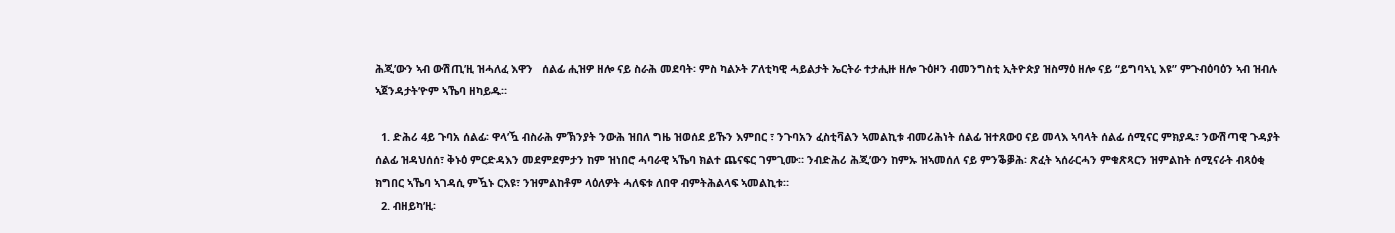ሕጂ’ውን ኣብ ውሽጢ’ዚ ዝሓለፈ እዋን   ሰልፊ ሒዝዎ ዘሎ ናይ ስራሕ መደባት፡ ምስ ካልኦት ፖለቲካዊ ሓይልታት ኤርትራ ተታሒዙ ዘሎ ጉዕዞን ብመንግስቲ ኢትዮጵያ ዝስማዕ ዘሎ ናይ “ይግባኣኒ እዩ” ምጉብዕባዕን ኣብ ዝብሉ ኣጀንዳታት’ዮም ኣኼባ ዘካይዱ።

  1. ድሕሪ 4ይ ጉባአ ሰልፊ፡ ዋላ’ዃ ብስራሕ ምኽንያት ንውሕ ዝበለ ግዜ ዝወሰደ ይኹን እምበር ፣ ንጉባአን ፈስቲቫልን ኣመልኪቱ ብመሪሕነት ሰልፊ ዝተጸውዐ ናይ መላእ ኣባላት ሰልፊ ሰሚናር ምክያዱ፣ ንውሽጣዊ ጉዳያት ሰልፊ ዝዳህሰሰ፣ ቅኑዕ ምርድዳእን መደምደምታን ከም ዝነበሮ ሓባራዊ ኣኼባ ክልተ ጨናፍር ገምጊሙ። ንብድሕሪ ሕጂ’ውን ከምኡ ዝኣመሰለ ናይ ምንቕቓሕ፡ ጽፈት ኣሰራርሓን ምቁጽጻርን ዝምልከት ሰሚናራት ብጻዕቂ ክግበር ኣኼባ ኣገዳሲ ምዃኑ ርእዩ፣ ንዝምልከቶም ላዕለዎት ሓለፍቱ ለበዋ ብምትሕልላፍ ኣመልኪቱ።
  2. ብዘይካ’ዚ፡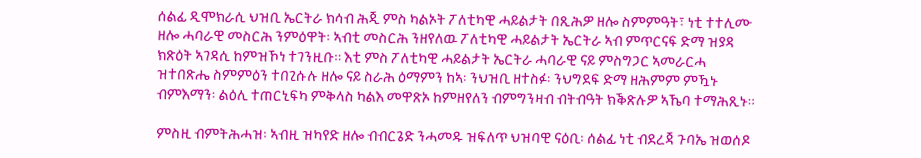ሰልፊ ዲሞክራሲ ህዝቢ ኤርትራ ክሳብ ሕጂ ምስ ካልኦት ፖለቲካዊ ሓይልታት በጺሕዎ ዘሎ ስምምዓት፣ ነቲ ተተሊሙ ዘሎ ሓባራዊ መስርሕ ንምዕዋት፡ ኣብቲ መስርሕ ንዘየለዉ ፖለቲካዊ ሓይልታት ኤርትራ ኣብ ምጥርናፍ ድማ ዝያዳ ክጽዕት ኣገዳሲ ከምዝኾነ ተገንዚቡ። እቲ ምስ ፖለቲካዊ ሓይልታት ኤርትራ ሓባራዊ ናይ ምስግጋር ኣመራርሓ ዝተበጽሔ ስምምዕን ተበጊሱሉ ዘሎ ናይ ስራሕ ዕማምን ከኣ፡ ንህዝቢ ዘተስፉ፡ ንህግደፍ ድማ ዘሕምም ምዃኑ ብምእማን፡ ልዕሊ ተጠርኒፍካ ምቅላስ ካልእ መዋጽኦ ከምዘየለን ብምግንዛብ ብትብዓት ክቕጽሉዎ ኣኼባ ተማሕጺኑ።

ምስዚ ብምትሕሓዝ፡ ኣብዚ ዝካየድ ዘሎ ብብርጌድ ንሓመዱ ዝፍለጥ ህዝባዊ ናዕቢ፡ ሰልፊ ነቲ ብደረጃ ጉባኤ ዝወሰዶ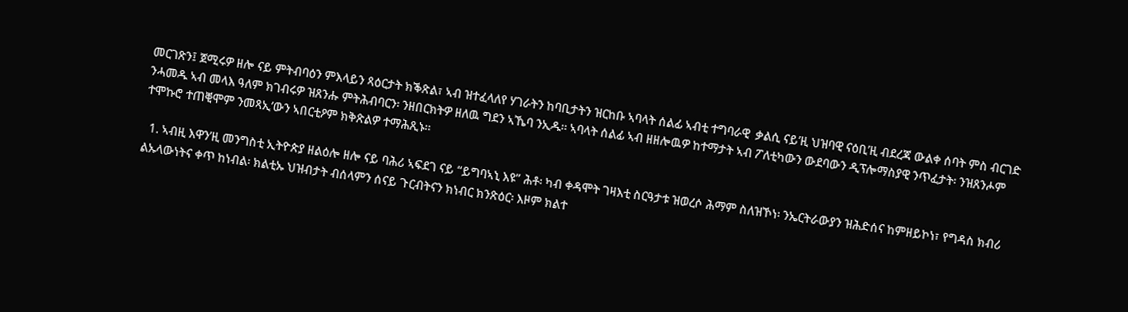መርገጽን፤ ጀሚሩዎ ዘሎ ናይ ምትብባዕን ምእላይን ጻዕርታት ክቕጽል፣ ኣብ ዝተፈላለየ ሃገራትን ከባቢታትን ዝርከቡ ኣባላት ሰልፊ ኣብቲ ተግባራዊ  ቃልሲ ናይ’ዚ ህዝባዊ ናዕቢ’ዚ ብደረጃ ውልቀ ሰባት ምስ ብርገድ ንሓመዱ ኣብ መላእ ዓለም ክገብሩዎ ዝጸንሑ ምትሕብባርን፡ ንዘበርክትዎ ዘለዉ ግደን ኣኼባ ንኢዱ። ኣባላት ሰልፊ ኣብ ዘዘሎዉዎ ከተማታት ኣብ ፖለቲካውን ውደባውን ዲፕሎማስያዊ ንጥፈታት፡ ንዝጸንሖም ተሞኩሮ ተጠቒሞም ንመጻኢ’ውን ኣበርቲዖም ክቅጽልዎ ተማሕጺኑ።

  1. ኣብዚ እዋን’ዚ መንግስቲ ኢትዮጵያ ዘልዕሎ ዘሎ ናይ ባሕሪ ኣፍደገ ናይ “ይግባኣኒ እዩ” ሕቶ፡ ካብ ቀዳሞት ገዛእቲ ስርዓታቱ ዝወረሶ ሕማም ስለዝኾነ፡ ንኤርትራውያን ዝሕድሰና ከምዘይኮነ፣ የግዳስ ክብሪ ልኡላውነትና ቀጥ ከነብል፡ ክልቲኡ ህዝብታት ብሰላምን ሰናይ ጉርብትናን ክነብር ክንጽዕር፡ እዞም ክልተ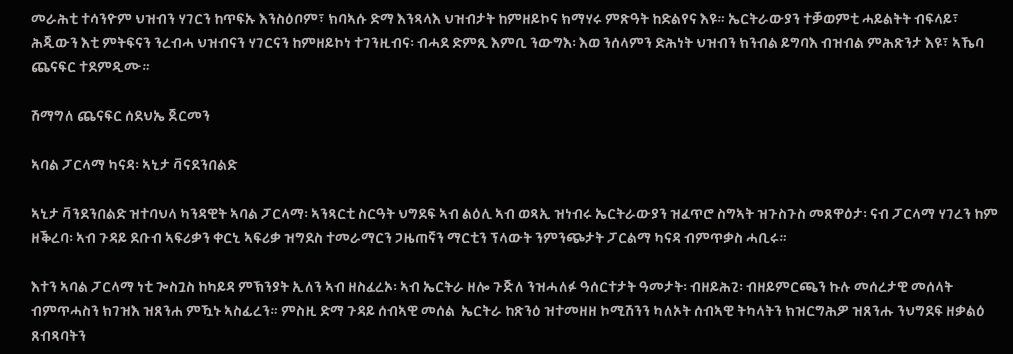መራሕቲ ተሳንዮም ህዝብን ሃገርን ከጥፍኡ እንስዕቦም፣ ክባኣሱ ድማ እንጻላእ ህዝብታት ከምዘይኮና ክማሃሩ ምጽዓት ከድልየና እዩ። ኤርትራውያን ተቓወምቲ ሓይልትት ብፍላይ፣ ሕጂውን እቲ ምትፍናን ንረብሓ ህዝብናን ሃገርናን ከምዘይኮነ ተገንዚብና፡ ብሓደ ድምጺ እምቢ ንውግእ፡ እወ ንሰላምን ድሕነት ህዝብን ክንብል ይግባእ ብዝብል ምሕጽንታ እዩ፣ ኣኼባ ጨናፍር ተደምዲሙ።

ሽማግለ ጨናፍር ሰደህኤ ጀርመን

ኣባል ፓርላማ ካናዳ፡ ኣኒታ ቫናደንበልድ

ኣኒታ ቫንደንበልድ ዝተባህላ ካንዳዊት ኣባል ፓርላማ፡ ኣንጻርቲ ስርዓት ህግደፍ ኣብ ልዕሊ ኣብ ወጻኢ ዝነብሩ ኤርትራውያን ዝፈጥሮ ስግኣት ዝጉስጉስ መጸዋዕታ፡ ናብ ፓርላማ ሃገረን ከም ዘቕረባ፡ ኣብ ጉዳይ ደቡብ ኣፍሪቃን ቀርኒ ኣፍሪቃ ዝግደስ ተመራማርን ጋዜጠኛን ማርቲን ፕላውት ንምንጭታት ፓርልማ ካናዳ ብምጥቃስ ሓቢሩ።

እተን ኣባል ፓርላማ ነቲ ጐስጓስ ከካይዳ ምኽንያት ኢለን ኣብ ዘስፈረኦ፡ ኣብ ኤርትራ ዘሎ ጉጅለ ንዝሓለፉ ዓሰርተታት ዓመታት፡ ብዘይሕጊ፡ ብዘይምርጫን ኩሉ መሰረታዊ መሰላት ብምጥሓስን ክገዝእ ዝጸንሐ ምዃኑ ኣስፊረን። ምስዚ ድማ ጉዳይ ሰብኣዊ መሰል  ኤርትራ ከጽንዕ ዝተመዘዘ ኮሚሽንን ካለኦት ሰብኣዊ ትካላትን ክዝርግሕዎ ዝጸንሑ ንህግደፍ ዘቃልዕ ጸብጻባትን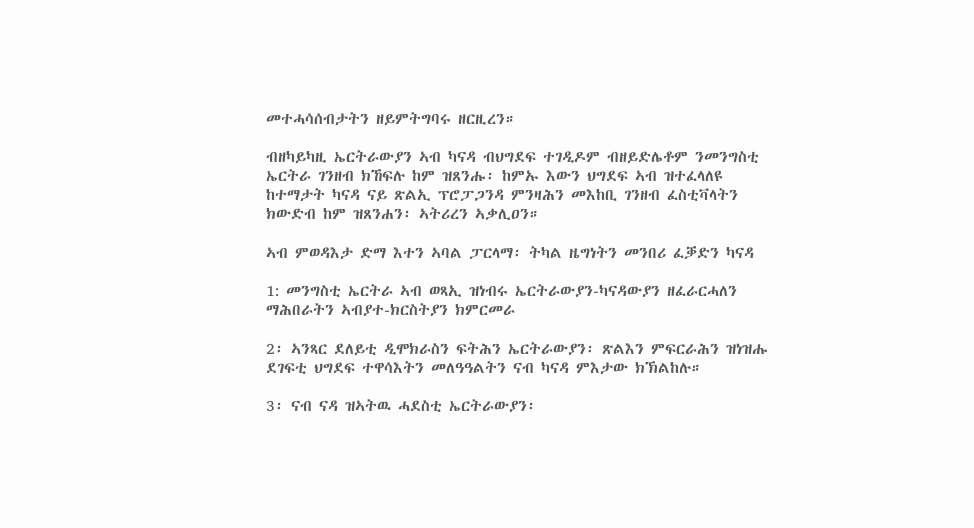መተሓሳሰብታትን ዘይምትግባሩ ዘርዚረን።

ብዘካይካዚ ኤርትራውያን ኣብ ካናዳ ብህግደፍ ተገዲዶም ብዘይድሌቶም ንመንግስቲ ኤርትራ ገንዘብ ክኸፍሉ ከም ዝጸንሑ፡ ከምኡ እውን ህግደፍ ኣብ ዝተፈላለዩ ከተማታት ካናዳ ናይ ጽልኢ ፕሮፓጋንዳ ምንዛሕን መእከቢ ገንዘብ ፈስቲቫላትን ክውድብ ከም ዝጸንሐን፡ ኣትሪረን ኣቃሊዐን።

ኣብ ምወዳእታ ድማ እተን ኣባል ፓርላማ፡ ትካል ዜግነትን መንበሪ ፈቓድን ካናዳ

1: መንግስቲ ኤርትራ ኣብ ወጻኢ ዝነብሩ ኤርትራውያን-ካናዳውያን ዘፈራርሓለን ማሕበራትን ኣብያተ-ክርስትያን ክምርመራ

2፡ ኣንጻር ደለይቲ ዲሞክራስን ፍትሕን ኤርትራውያን፡ ጽልእን ምፍርራሕን ዝነዝሑ ደገፍቲ ህግደፍ ተዋሳእትን መለዓዓልትን ናብ ካናዳ ምእታው ክኽልከሉ።

3፡ ናብ ናዳ ዝኣትዉ ሓደስቲ ኤርትራውያን፡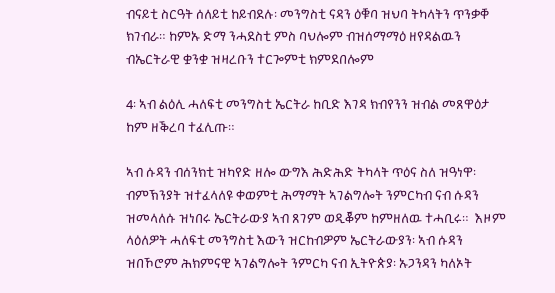ብናይቲ ስርዓት ሰለይቲ ከይብደሉ፡ መንግስቲ ናዳን ዕቑባ ዝህባ ትካላትን ጥንቃቐ ክገብራ። ከምኡ ድማ ንሓደስቲ ምስ ባህሎም ብዝሰማማዕ ዘየዳልዉን ብኤርትራዊ ቋንቋ ዝዛረቡን ተርጐምቲ ክምደበሎም

4፡ ኣብ ልዕሊ ሓለፍቲ መንግስቲ ኤርትራ ከቢድ እገዳ ክብየንን ዝብል መጸዋዕታ ከም ዘቕረባ ተፈሊጡ።

ኣብ ሱዳን ብሰንክቲ ዝካየድ ዘሎ ውግእ ሕድሕድ ትካላት ጥዕና ስለ ዝዓነዋ፡ ብምኽንያት ዝተፈላለዩ ቀወምቲ ሕማማት ኣገልግሎት ንምርካብ ናብ ሱዳን ዝመላለሱ ዝነበሩ ኤርትራውያ ኣብ ጸገም ወዲቖም ከምዘለዉ ተሓቢሩ።  እዞም ላዕለዎት ሓለፍቲ መንግስቲ እውን ዝርከብዎም ኤርትራውያን፡ ኣብ ሱዳን ዝበኾሮም ሕክምናዊ ኣገልግሎት ንምርካ ናብ ኢትዮጵያ፡ ኡጋንዳን ካለኦት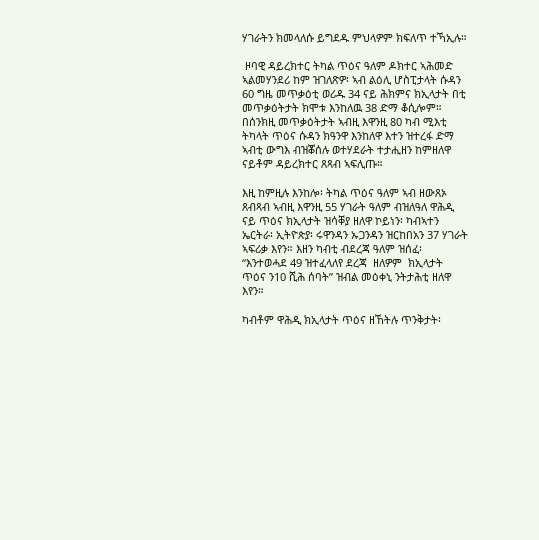ሃገራትን ክመላለሱ ይግደዱ ምህላዎም ክፍለጥ ተኻኢሉ።

 ዞባዊ ዳይረክተር ትካል ጥዕና ዓለም ዶክተር ኣሕመድ ኣልመሃንደሪ ከም ዝገለጽዎ፡ ኣብ ልዕሊ ሆስፒታላት ሱዳን 60 ግዜ መጥቃዕቲ ወሪዱ 34 ናይ ሕክምና ክኢላታት በቲ መጥቃዕትታት ክሞቱ እንከለዉ 38 ድማ ቆሲሎም። በሰንክዚ መጥቃዕትታት ኣብዚ እዋንዚ 80 ካብ ሚእቲ ትካላት ጥዕና ሱዳን ክዓንዋ እንከለዋ እተን ዝተረፋ ድማ ኣብቲ ውግእ ብዝቖሰሉ ወተሃደራት ተታሒዘን ከምዘለዋ ናይቶም ዳይረክተር ጸጻብ ኣፍሊጡ።

እዚ ከምዚሉ እንከሎ፡ ትካል ጥዕና ዓለም ኣብ ዘውጸኦ ጸብጻብ ኣብዚ እዋንዚ 55 ሃገራት ዓለም ብዝለዓለ ዋሕዲ ናይ ጥዕና ክኢላታት ዝሳቐያ ዘለዋ ኮይነን፡ ካብኣተን ኤርትራ፡ ኢትዮጵያ፡ ሩዋንዳን ኡጋንዳን ዝርከበአን 37 ሃገራት ኣፍሪቃ እየን። እዘን ካብቲ ብደረጃ ዓለም ዝሰፈ፡ “እንተወሓደ 49 ዝተፈላለየ ደረጃ  ዘለዎም  ክኢላታት ጥዕና ን10 ሺሕ ሰባት” ዝብል መዕቀኒ ንትታሕቲ ዘለዋ እየን።

ካብቶም ዋሕዲ ክኢላታት ጥዕና ዘኸትሉ ጥንቅታት፡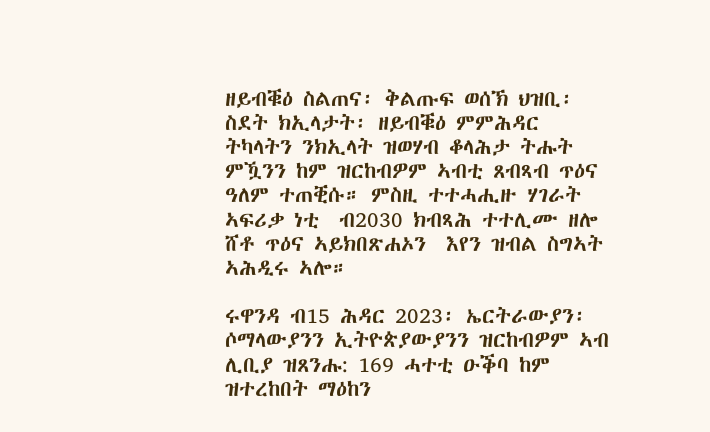ዘይብቑዕ ስልጠና፡ ቅልጡፍ ወሰኽ ህዝቢ፡ ስደት ክኢላታት፡ ዘይብቑዕ ምምሕዳር ትካላትን ንክኢላት ዝወሃብ ቆላሕታ ትሑት ምዃንን ከም ዝርከብዎም ኣብቲ ጸብጻብ ጥዕና ዓለም ተጠቒሱ። ምስዚ ተተሓሒዙ ሃገራት ኣፍሪቃ ነቲ  ብ2030 ክብጻሕ ተተሊሙ ዘሎ  ሸቶ ጥዕና ኣይክበጽሐኦን  እየን ዝብል ስግኣት ኣሕዲሩ ኣሎ።

ሩዋንዳ ብ15 ሕዳር 2023፡ ኤርትራውያን፡ ሶማላውያንን ኢትዮጵያውያንን ዝርከብዎም ኣብ ሊቢያ ዝጸንሑ: 169 ሓተቲ ዑቕባ ከም ዝተረከበት ማዕከን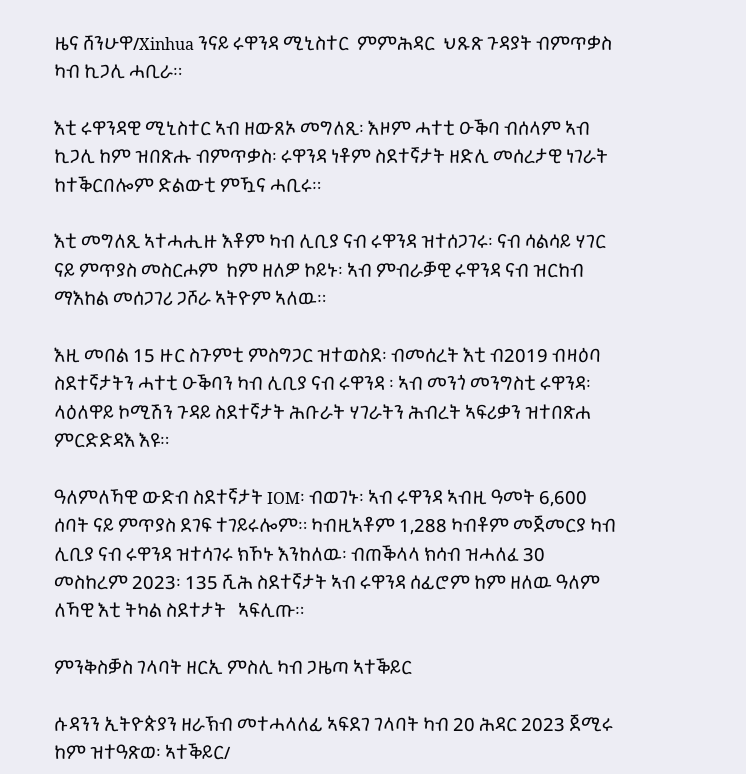ዜና ሸንሁዋ/Xinhua ንናይ ሩዋንዳ ሚኒስተር  ምምሕዳር  ህጹጽ ጉዳያት ብምጥቃስ ካብ ኪጋሊ ሓቢራ።

እቲ ሩዋንዳዊ ሚኒስተር ኣብ ዘውጸኦ መግለጺ፡ እዞም ሓተቲ ዑቕባ ብሰላም ኣብ ኪጋሊ ከም ዝበጽሑ ብምጥቃስ፡ ሩዋንዳ ነቶም ስደተኛታት ዘድሊ መሰረታዊ ነገራት ከተቕርበሎም ድልውቲ ምዃና ሓቢሩ።

እቲ መግለጺ ኣተሓሒዙ እቶም ካብ ሊቢያ ናብ ሩዋንዳ ዝተሰጋገሩ፡ ናብ ሳልሳይ ሃገር ናይ ምጥያስ መስርሖም  ከም ዘለዎ ኮይኑ፡ ኣብ ምብራቓዊ ሩዋንዳ ናብ ዝርከብ ማእከል መሰጋገሪ ጋሾራ ኣትዮም ኣለዉ።

እዚ መበል 15 ዙር ስጉምቲ ምስግጋር ዝተወስደ፡ ብመሰረት እቲ ብ2019 ብዛዕባ ስደተኛታትን ሓተቲ ዑቕባን ካብ ሊቢያ ናብ ሩዋንዳ ፡ ኣብ መንጎ መንግስቲ ሩዋንዳ፡ ላዕለዋይ ኮሚሽን ጉዳይ ስደተኛታት ሕቡራት ሃገራትን ሕብረት ኣፍሪቃን ዝተበጽሐ ምርድድዳእ እዩ።

ዓለምለኻዊ ውድብ ስደተኛታት IOM፡ ብወገኑ፡ ኣብ ሩዋንዳ ኣብዚ ዓመት 6,600 ሰባት ናይ ምጥያስ ደገፍ ተገይሩሎም። ካብዚኣቶም 1,288 ካብቶም መጀመርያ ካብ ሊቢያ ናብ ሩዋንዳ ዝተሳገሩ ክኾኑ እንከለዉ፡ ብጠቕላላ ክሳብ ዝሓለፈ 30 መስከረም 2023፡ 135 ሺሕ ስደተኛታት ኣብ ሩዋንዳ ሰፊሮም ከም ዘለዉ ዓለም ለኻዊ እቲ ትካል ስደተታት   ኣፍሊጡ።

ምንቅስቓስ ገላባት ዘርኢ ምስሊ ካብ ጋዜጣ ኣተቕይር

ሱዳንን ኢትዮጵያን ዘራኽብ መተሓላለፊ ኣፍደገ ገላባት ካብ 20 ሕዳር 2023 ጀሚሩ ከም ዝተዓጽወ፡ ኣተቕይር/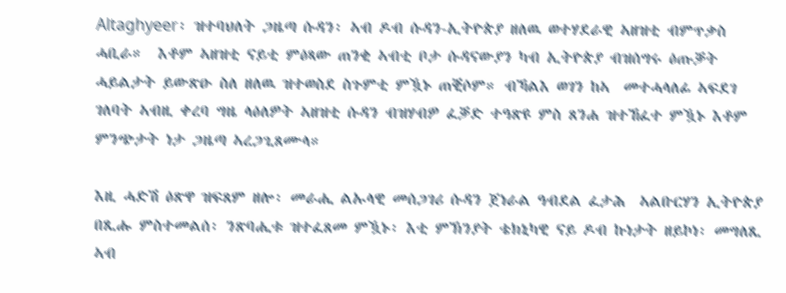Altaghyeer፡ ዝተባህለት ጋዜጣ ሱዳን፡ ኣብ ዶብ ሱዳን-ኢትዮጵያ ዘለዉ ወተሃደራዊ ኣዘዝቲ ብምጥቃስ ሓቢራ።  እቶም ኣዘዝቲ ናይቲ ምዕጻው ጠንቂ ኣብቲ ቦታ ሱዳናውያን ካብ ኢትዮጵያ ብዝሰግሩ ዕጡቓት ሓይልታት ይውጽዑ ስለ ዘለዉ ዝተወስደ ስጉምቲ ምዃኑ ጠቒሶም። ብኻልእ ወገን ከኣ  መተሓላለፊ ኣፍደገ ገለባት ኣብዚ ቀረባ ግዜ ላዕለዎት ኣዘዝቲ ሱዳን ብዝሃብዎ ፈቓድ ተዓጽዩ ምስ ጸንሐ ዝተኸፈተ ምዃኑ እቶም ምንጭታት ነታ ጋዜጣ ኣረጋጊጸሙላ።

እዚ ሓድሽ ዕጽዋ ዝፍጸም ዘሎ፡ መራሒ ልኡላዊ መሰጋገሪ ሱዳን ጀነራል ዓብደል ፈታሕ  ኣልቡርሃን ኢትዮጵያ በጺሑ ምስተመልሰ፡ ንጽባሒቱ ዝተፈጸመ ምዃኑ፡ እቲ ምኽንያት ቴክኒካዊ ናይ ዶብ ኩነታት ዘይኮነ፡ መግለጺ ኣብ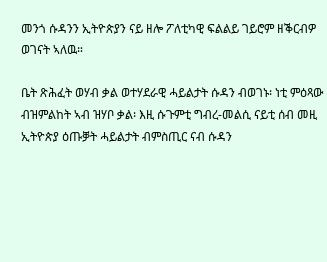መንጎ ሱዳንን ኢትዮጵያን ናይ ዘሎ ፖለቲካዊ ፍልልይ ገይሮም ዘቕርብዎ ወገናት ኣለዉ።

ቤት ጽሕፈት ወሃብ ቃል ወተሃደራዊ ሓይልታት ሱዳን ብወገኑ፡ ነቲ ምዕጻው ብዝምልከት ኣብ ዝሃቦ ቃል፡ እዚ ሱጉምቲ ግብረ-መልሲ ናይቲ ሰብ መዚ ኢትዮጵያ ዕጡቓት ሓይልታት ብምስጢር ናብ ሱዳን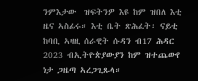ንምእታው  ዝፍትንዎ እዩ ከም ዝበለ እቲ ዜና ኣስፊሩ። እቲ ቤት ጽሕፈት፡ ናይቲ ከባቢ ኣዛዚ ሰራዊት ሱዳን ብ17 ሕዳር 2023 ብኢትዮጵያውያን ከም ዝተጨውየ ነታ ጋዜጣ ኣረጋጊጹላ።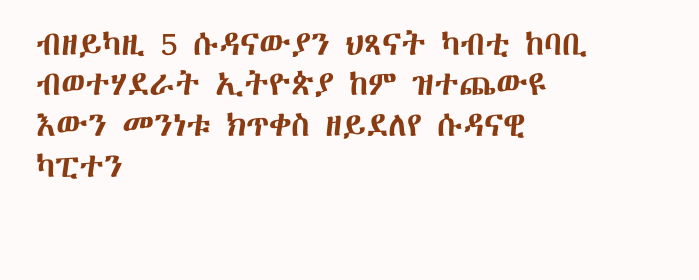ብዘይካዚ 5 ሱዳናውያን ህጻናት ካብቲ ከባቢ ብወተሃደራት ኢትዮጵያ ከም ዝተጨውዩ እውን መንነቱ ክጥቀስ ዘይደለየ ሱዳናዊ ካፒተን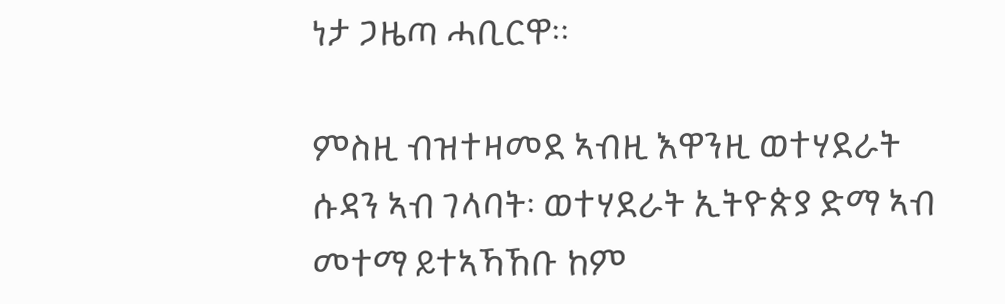ነታ ጋዜጣ ሓቢርዋ።

ምስዚ ብዝተዛመደ ኣብዚ እዋንዚ ወተሃደራት ሱዳን ኣብ ገላባት፡ ወተሃደራት ኢትዮጵያ ድማ ኣብ መተማ ይተኣኻኸቡ ከም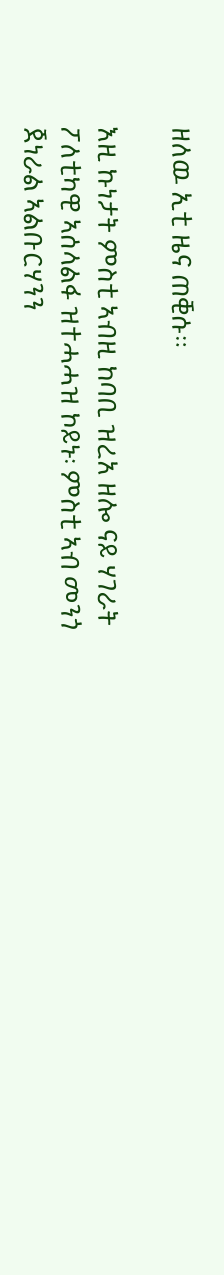ዘለዉ ኢቲ ዜና ጠቒሱ።

እዚ ኩነታት ምስቲ ኣብዚ ከባቢ ዝረአ ዘሎ ናይ ሃገራት ፖለቲካዊ ኣሰላልፋ ዝተሓሓዝ ኮይኑ፡ ምስቲ ኣብ መንጎ ጀነራል ኣልቡርሃንን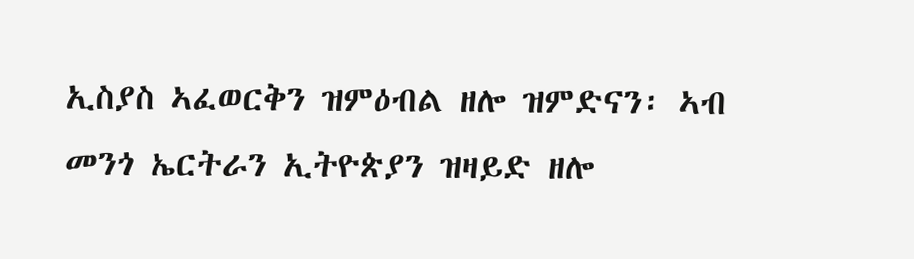ኢስያስ ኣፈወርቅን ዝምዕብል ዘሎ ዝምድናን፡ ኣብ መንጎ ኤርትራን ኢትዮጵያን ዝዛይድ ዘሎ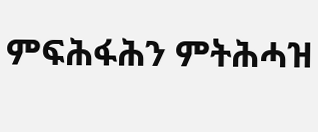ምፍሕፋሕን ምትሕሓዝ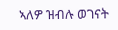ኣለዎ ዝብሉ ወገናት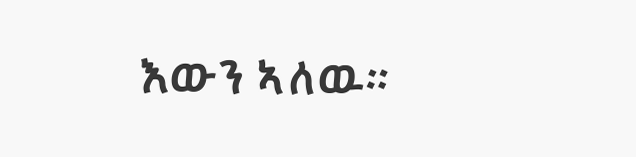እውን ኣለዉ።